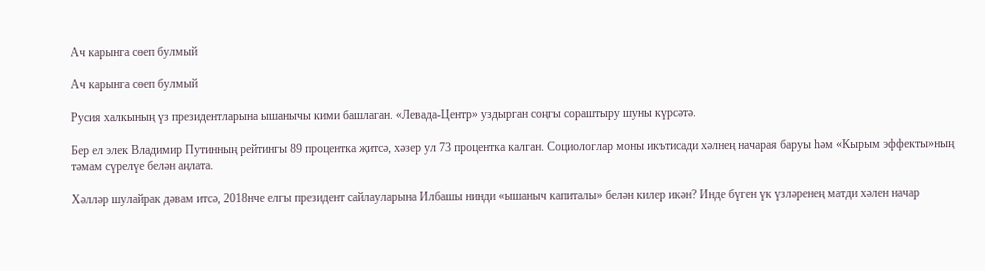Ач карынга сөеп булмый

Ач карынга сөеп булмый

Русия халкының үз президентларына ышанычы кими башлаган. «Левада-Центр» уздырган соңгы сораштыру шуны күрсәтә.

Бер ел элек Владимир Путинның рейтингы 89 процентка җитсә, хәзер ул 73 процентка калган. Социологлар моны икътисади хәлнең начарая баруы һәм «Кырым эффекты»ның тәмам сүрелүе белән аңлата.

Хәлләр шулайрак дәвам итсә, 2018нче елгы президент сайлауларына Илбашы нинди «ышаныч капиталы» белән килер икән? Инде бүген үк үзләренең матди хәлен начар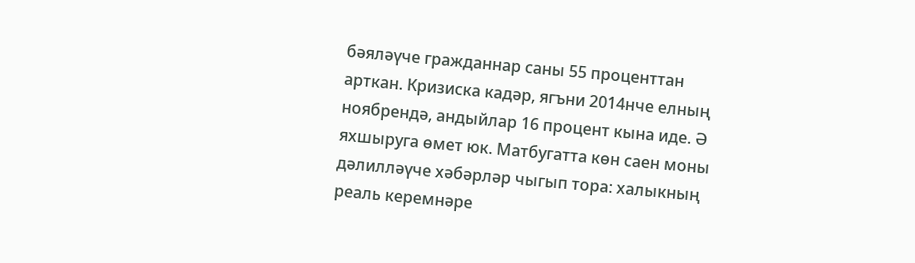бәяләүче гражданнар саны 55 проценттан арткан. Кризиска кадәр, ягъни 2014нче елның ноябрендә, андыйлар 16 процент кына иде. Ә яхшыруга өмет юк. Матбугатта көн саен моны дәлилләүче хәбәрләр чыгып тора: халыкның реаль керемнәре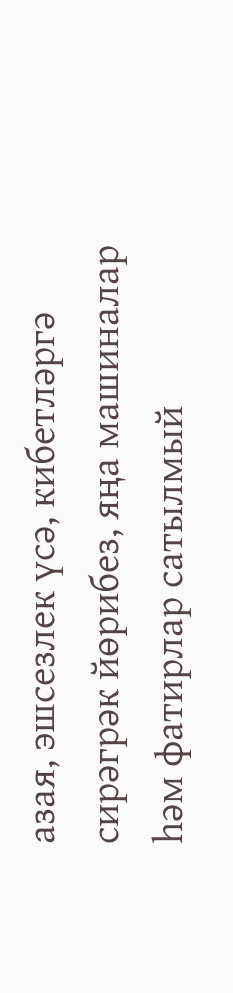азая, эшсезлек үсә, кибетләргә сирәгрәк йөрибез, яңа машиналар һәм фатирлар сатылмый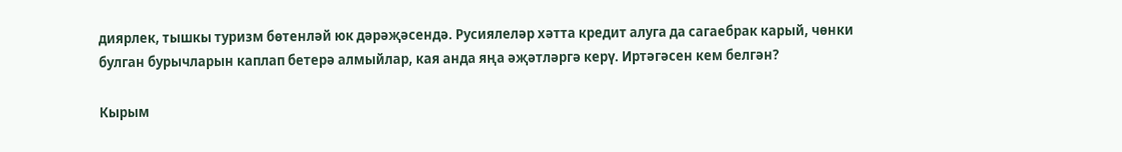диярлек, тышкы туризм бөтенләй юк дәрәҗәсендә. Русиялеләр хәтта кредит алуга да сагаебрак карый, чөнки булган бурычларын каплап бетерә алмыйлар, кая анда яңа әҗәтләргә керү. Иртәгәсен кем белгән?

Кырым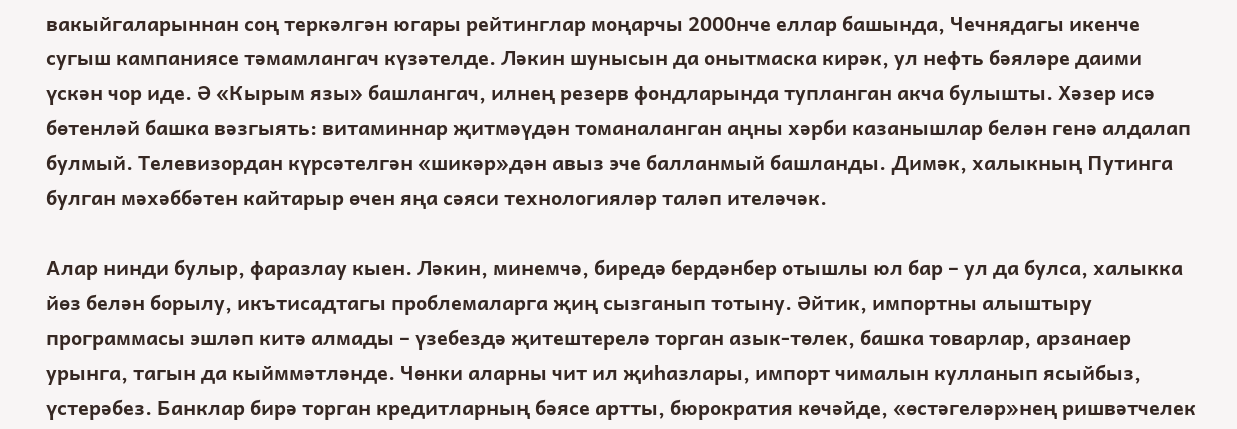вакыйгаларыннан соң теркәлгән югары рейтинглар моңарчы 2000нче еллар башында, Чечнядагы икенче сугыш кампаниясе тәмамлангач күзәтелде. Ләкин шунысын да онытмаска кирәк, ул нефть бәяләре даими үскән чор иде. Ә «Кырым язы» башлангач, илнең резерв фондларында тупланган акча булышты. Хәзер исә бөтенләй башка вәзгыять: витаминнар җитмәүдән томаналанган аңны хәрби казанышлар белән генә алдалап булмый. Телевизордан күрсәтелгән «шикәр»дән авыз эче балланмый башланды. Димәк, халыкның Путинга булган мәхәббәтен кайтарыр өчен яңа сәяси технологияләр таләп ителәчәк.

Алар нинди булыр, фаразлау кыен. Ләкин, минемчә, биредә бердәнбер отышлы юл бар – ул да булса, халыкка йөз белән борылу, икътисадтагы проблемаларга җиң сызганып тотыну. Әйтик, импортны алыштыру программасы эшләп китә алмады – үзебездә җитештерелә торган азык-төлек, башка товарлар, арзанаер урынга, тагын да кыйммәтләнде. Чөнки аларны чит ил җиһазлары, импорт чималын кулланып ясыйбыз, үстерәбез. Банклар бирә торган кредитларның бәясе артты, бюрократия көчәйде, «өстәгеләр»нең ришвәтчелек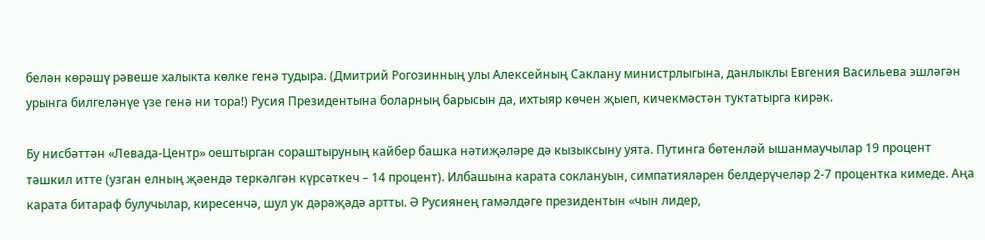белән көрәшү рәвеше халыкта көлке генә тудыра. (Дмитрий Рогозинның улы Алексейның Саклану министрлыгына, данлыклы Евгения Васильева эшләгән урынга билгеләнүе үзе генә ни тора!) Русия Президентына боларның барысын да, ихтыяр көчен җыеп, кичекмәстән туктатырга кирәк.

Бу нисбәттән «Левада-Центр» оештырган сораштыруның кайбер башка нәтиҗәләре дә кызыксыну уята. Путинга бөтенләй ышанмаучылар 19 процент тәшкил итте (узган елның җәендә теркәлгән күрсәткеч – 14 процент). Илбашына карата соклануын, симпатияләрен белдерүчеләр 2-7 процентка кимеде. Аңа карата битараф булучылар, киресенчә, шул ук дәрәҗәдә артты. Ә Русиянең гамәлдәге президентын «чын лидер,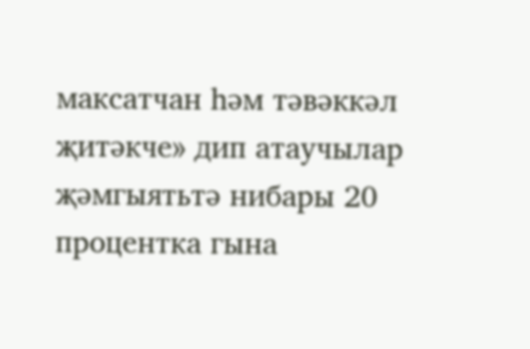максатчан һәм тәвәккәл җитәкче» дип атаучылар җәмгыятьтә нибары 20 процентка гына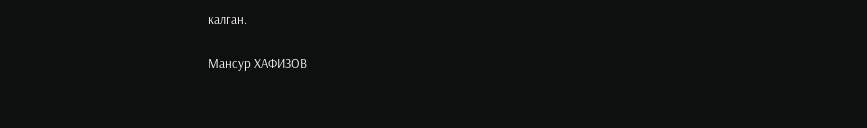калган.

Мансур ХАФИЗОВ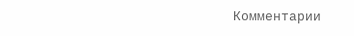Комментарии